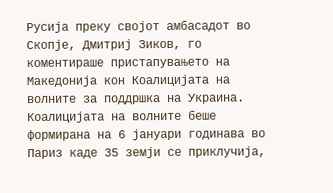Русија преку својот амбасадот во Скопје, Дмитриј Зиков, го коментираше пристапувањето на Македонија кон Коалицијата на волните за поддршка на Украина.
Коалицијата на волните беше формирана на 6 јануари годинава во Париз каде 35 земји се приклучија,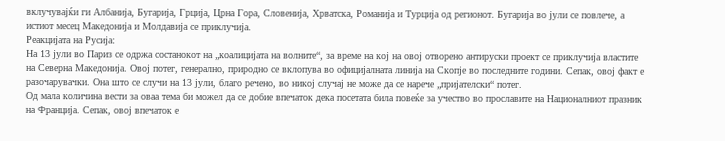вклучувајќи ги Албанија, Бугарија, Грција, Црна Гора, Словенија, Хрватска, Романија и Турција од регионот. Бугарија во јули се повлече, а истиот месец Македонија и Молдавија се приклучија.
Реакцијата на Русија:
На 13 јули во Париз се одржа состанокот на „коалицијата на волните“, за време на кој на овој отворено антируски проект се приклучија властите на Северна Македонија. Овој потег, генерално, природно се вклопува во официјалната линија на Скопје во последните години. Сепак, овој факт е разочарувачки. Она што се случи на 13 јули, благо речено, во никој случај не може да се нарече „пријателски“ потег.
Од мала количина вести за оваа тема би можел да се добие впечаток дека посетата била повеќе за учество во прославите на Националниот празник на Франција. Сепак, овој впечаток е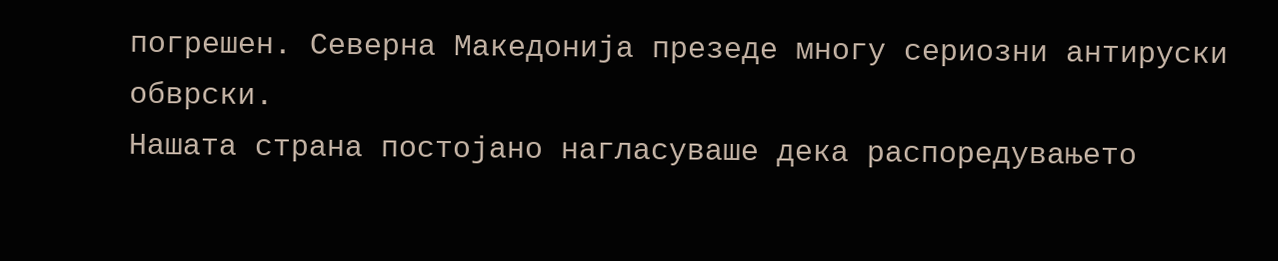погрешен. Северна Македонија презеде многу сериозни антируски обврски.
Нашата страна постојано нагласуваше дека распоредувањето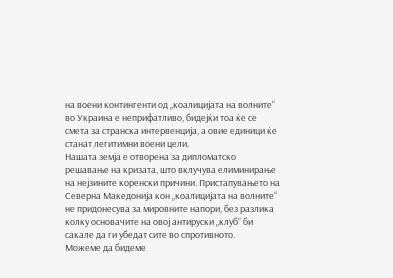на воени контингенти од „коалицијата на волните“ во Украина е неприфатливо, бидејќи тоа ќе се смета за странска интервенција, а овие единици ќе станат легитимни воени цели.
Нашата земја е отворена за дипломатско решавање на кризата, што вклучува елиминирање на нејзините коренски причини. Пристапувањето на Северна Македонија кон „коалицијата на волните“ не придонесува за мировните напори, без разлика колку основачите на овој антируски „клуб“ би сакале да ги убедат сите во спротивното.
Можеме да бидеме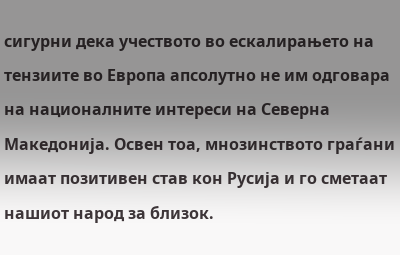сигурни дека учеството во ескалирањето на тензиите во Европа апсолутно не им одговара на националните интереси на Северна Македонија. Освен тоа, мнозинството граѓани имаат позитивен став кон Русија и го сметаат нашиот народ за близок.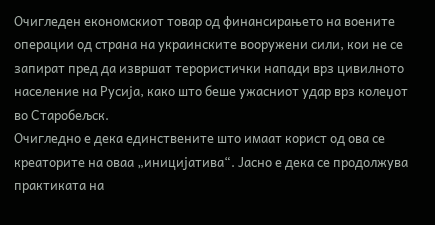Очигледен економскиот товар од финансирањето на воените операции од страна на украинските вооружени сили, кои не се запират пред да извршат терористички напади врз цивилното население на Русија, како што беше ужасниот удар врз колеџот во Старобељск.
Очигледно е дека единствените што имаат корист од ова се креаторите на оваа „иницијатива“. Јасно е дека се продолжува практиката на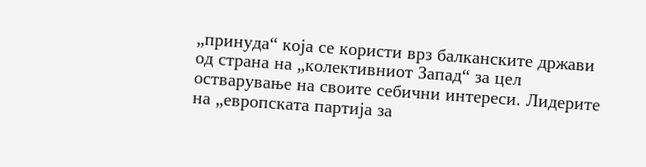„принуда“ која се користи врз балканските држави од страна на „колективниот Запад“ за цел остварување на своите себични интереси. Лидерите на „европската партија за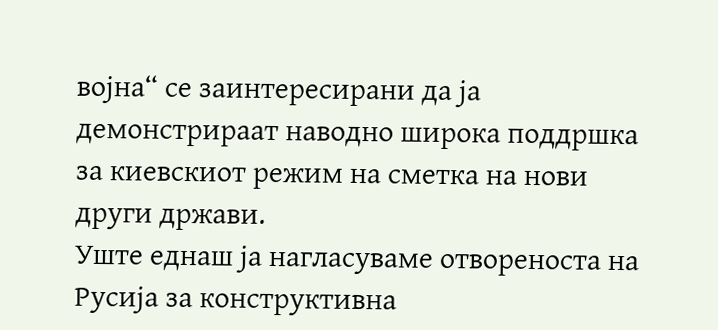војна“ се заинтересирани да ја демонстрираат наводно широка поддршка за киевскиот режим на сметка на нови други држави.
Уште еднаш ја нагласуваме отвореноста на Русија за конструктивна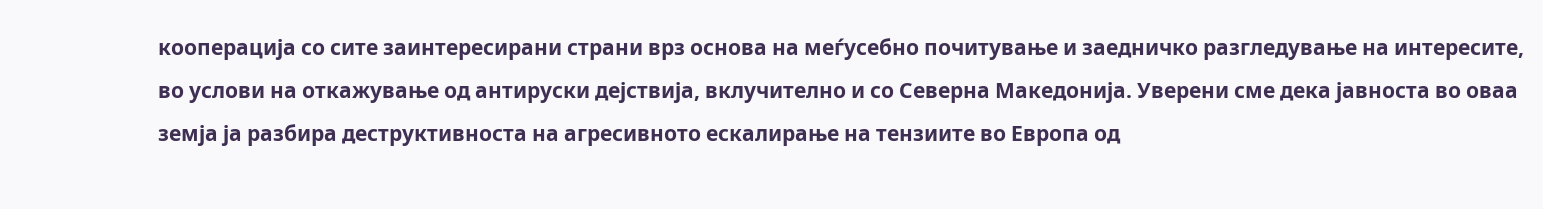кооперација со сите заинтересирани страни врз основа на меѓусебно почитување и заедничко разгледување на интересите, во услови на откажување од антируски дејствија, вклучително и со Северна Македонија. Уверени сме дека јавноста во оваа земја ја разбира деструктивноста на агресивното ескалирање на тензиите во Европа од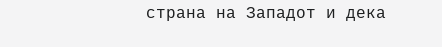страна на Западот и дека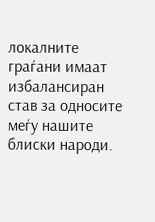локалните граѓани имаат избалансиран став за односите меѓу нашите блиски народи.